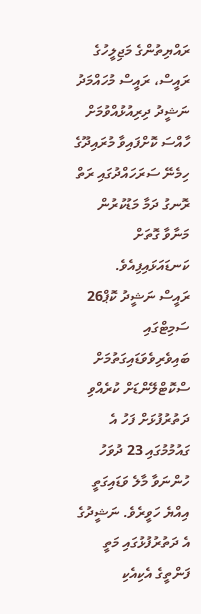ރައްޔިތުންގެ މަޖިލީހުގެ ރައީސް، ރައީސް މުހައްމަދު ނަޝީދު ދިރިއުޅުއްވުމަށް ހާއްސަ ކޮށްފައިވާ މުރައިދޫގެ ހިމެނޭ ސަރަހައްދުގައި ރަތް ރޮނގު ދަމާ މަޑުކުރުން މަނާވާ ގޮތަށް ކަނޑައަޅައިފިއެވެ.
ރައީސް ނަޝީދު ކޮޕް26 ސަމިޓްގައި ބައިވެރިވެވަޑައިގަތުމަށް ސްކޮޓްލޭންޑަށް ކުރެއްވި ދަތުރުފުޅަށް ފަހު އެ ގައުމުމުގައި 23 ދުވަހު ހުންނަވާ މާލެ ވަޑައިގަތީ އިއްޔެ ހަވީރެވެ. ނަޝީދުގެ އެ ދަތުރުފުޅުގައި މަތީ ފަންތީގެ އެކިއެކި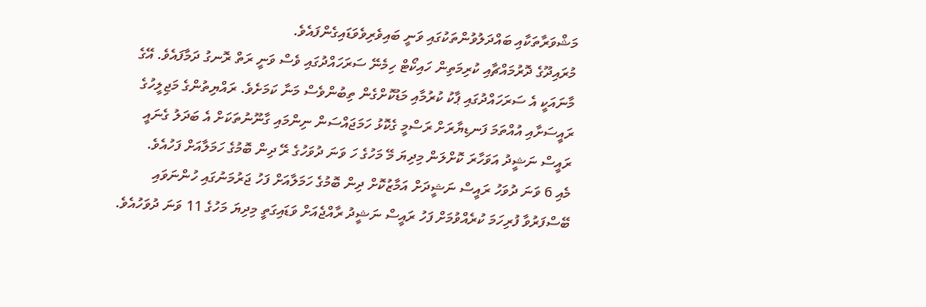މަޝްވަރާތަކާއި ބައްދަލުވުންތަކުގައި ވަނީ ބައިވެރިވެވަޑައިގެންފައެވެ.
މުރައިދޫގެ ދޮރުމައްޗާއި ކުރިމަތިން ހައިކޯޓް ހިމެނޭ ސަރަހައްދުގައި ވެސް ވަނީ ރަތް ރޮނގު ދަމާފައެވެ. އޭގެ މާނައަކީ އެ ސަރަހައްދުގައި ޕާކު ކުރުމާއި މަޑުކޮށްގެން ތިބުންވެސް މަނާ ކަމަށެވެ. ރައްޔިތުންގެ މަޖިލީހުގެ ރައީސަށާއި އުއްތަމަ ފަނޑިޔާރަށް ރަސްމީ ގެކޮޅު ހަމަޖައްސަން ނިންމައި ގާނޫނުތަކަށް އެ ބަދަލު ގެނައީ ރައީސް ނަޝީދު އަވަހާރަ ކޮށްލަން މިދިޔަ މޭ މަހުގެ ހަ ވަނަ ދުވަހުގެ ރޭ ދިން ބޮމުގެ ހަމަލާއަށް ފަހުއެވެ.
މެއި 6 ވަނަ ދުވަހު ރައީސް ނަޝީދަށް އަމާޒުކޮށް ދިން ބޮމުގެ ހަމަލާއަށް ފަހު ޖަރުމަނުގައި ހުންނަވައި ބޭސްފަރުވާ ފުރިހަމަ ކުރެއްވުމަށް ފަހު ރައީސް ނަޝީދު ރާއްޖެއަށް ވަޑައިގަތީ މިދިޔަ މަހުގެ 11 ވަނަ ދުވަހުއެވެ.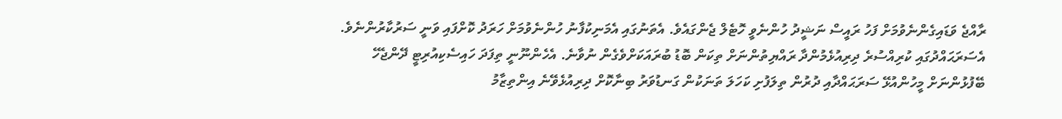ރާއްޖެ ވަޑައިގެންނެވުމަށް ފަހު ރައީސް ނަޝީދު ހުންނެވީ ހޮޓެލް ޖެންގައެވެ. އެތަނުގައި އެމަނިކުފާނު ހުންނެވުމަށް ހަރަދު ކޮށްފައި ވަނީ ސަރުކާރުންނެވެ.
އެސަރަޙައްދުގައި ކުރިއްސުރެ ދިރިއުޅެމުންދާ ރައްޔިތުންނަށް ތިކަން ބޮޑު ބުރައަކަށްވެގެން ނުވާނެ. އެހެންނޫނީ ތިފަދަ ހައިސެކިއުރިޓީ ދޭންޖެހޭ ބޭފުޅުންނަށް މީހުންއުޅޭ ސަރަޙައްދާއި ދުރުން ތިލަފުށި ކަހަލަ ތަނަކުން ގަނޑުވަރު ބިނާކޮށް ދިރިއުޅެވޭނެ އިންތިޒާމު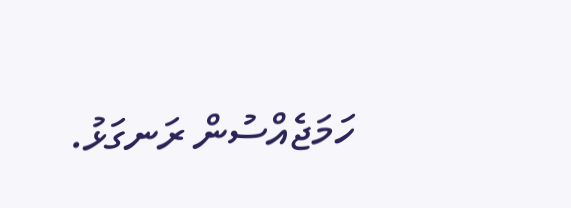ހަމަޖެއްސުން ރަނގަޅު.